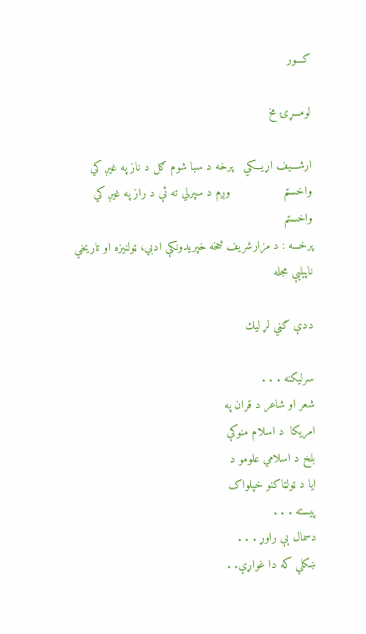کـــور

لومـــړۍ مخ

ارشـــيف اړيـــکي   پرخه د سبا شوم ګل د ناز په غيږ کي واخستم               وږم د سپرلي ته ئې د راز په غيږ کي واخستم
پرخـــه : د مزارشريف څخه خپريدونکې ادبي، ټولنيزه او تاريخي ناپېليې مجله

ددې ګڼي لړ ليك

سرليکنه . . .
شعر او شاعر د قران په
امريکا  د اسلام منوکې
بلخ د اسلامي علومو د
ايا د ټولټاکنو خپلواک
پيسته . . .
دسمال ېې راوړ . . .
ښکلي که دا غواړې. .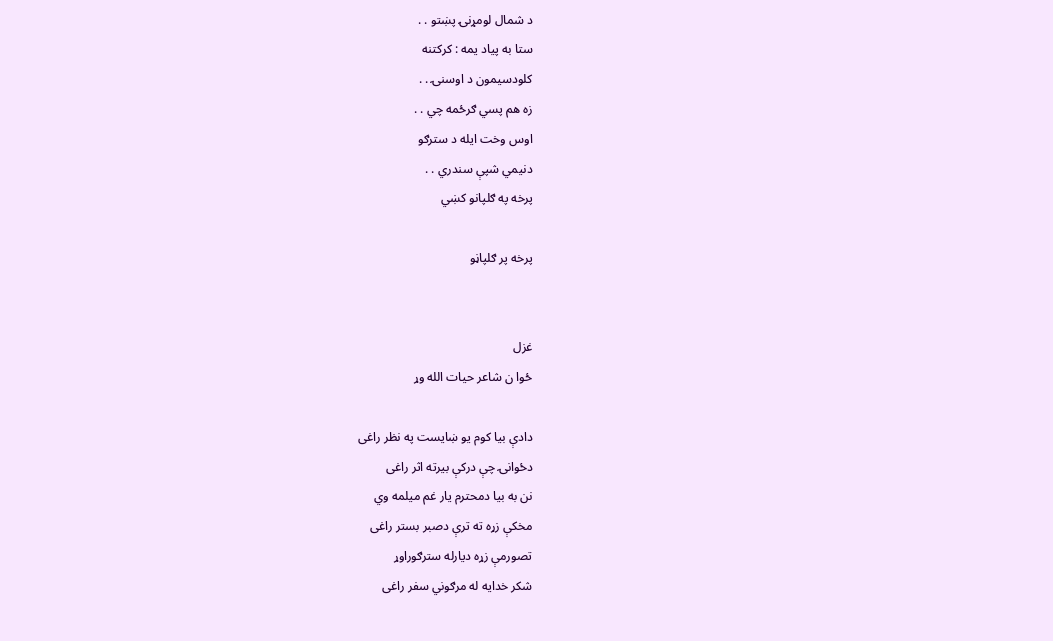د شمال لومړنۍ پښتو . .
ستا به پياد يمه : کرکتنه
کلودسيمون د اوسنۍ . .
زه هم پسي ګرځمه چي . .
اوس وخت ايله د سترګو
دنيمي شپې سندري . .
پرخه په ګلپانو کښي

پرخه پر ګلپاڼو


غزل
ځوا ن شاعر حيات الله وړ

دادې بيا كوم يو ښايست په نظر راغى
دځوانۍ چې دركې بيرته اثر راغى
نن به بيا دمحترم يار غم ميلمه وي
مخكې زړه ته ترې دصبر بستر راغى
تصورمې زړه ديارله سترګوراوړ
شكر خدايه له مرګوني سفر راغى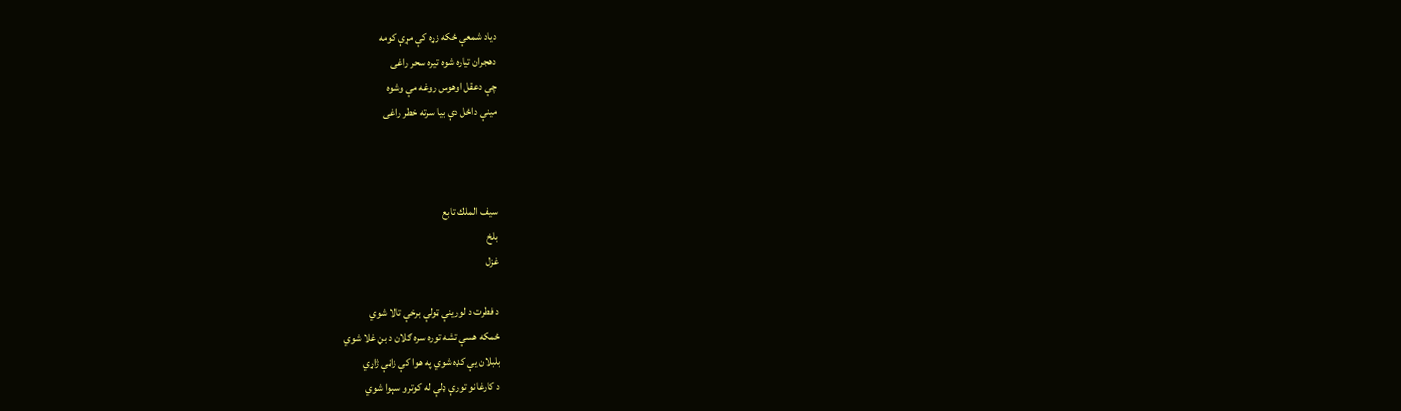دياد شمعې ځكه زړه كې مړې كومه
دهجران تياره شوه تيره سحر راغى
چې دعقل اوهوس روغه مې وشوه
مينې داځل دې بيا سرته خطر راغى



سيف الملك تابع
بلخ
غزل

د فطرت د لورينې ټولې برخې تالا شوي
ځمكه هسې تشه توره سره ګلان د بڼ غلا شوي
بلبلان يې كډه شوي په هوا كې زاڼې ژاړي
د كارغانو تورې ډلې له كوترو سېوا شوي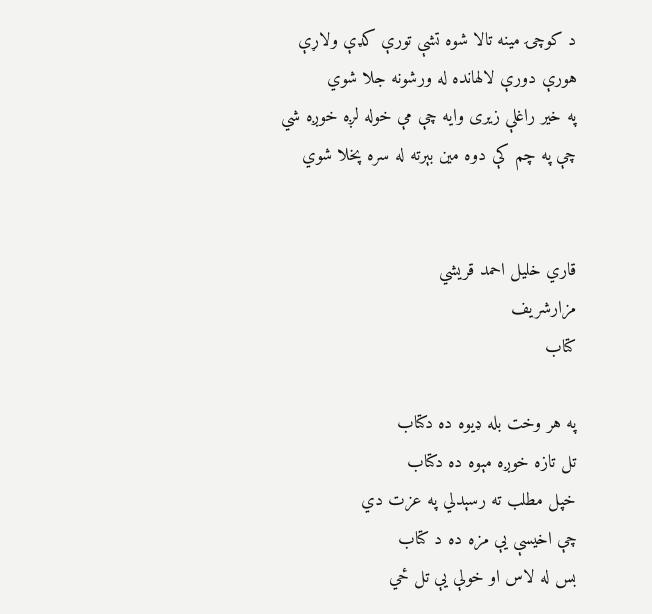د كوچۍ مينه تالا شوه تشې تورې كډې ولاړې
هورې دورې لالهانده له ورشونه جلا شوي
په خير راغلې زيرى وايه چې مې خوله لږه خوږه شي
چې په چم كې دوه مين بېرته له سره پخلا شوي


قاري خليل احمد قريشي
مزارشريف
كتاب

په هر وخت بله ډيوه ده دكتاب
تل تازه خوږه مېوه ده دكتاب
خپل مطلب ته رسېدلي په عزت دي
چې اخيسې يې مزه ده د كتاب
بس له لاس او خولې يې تل ځي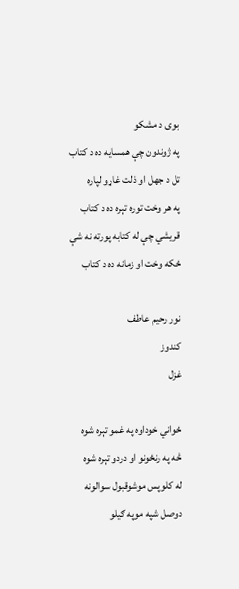بوى د مشكو
په ژوندون چې همسايه ده د كتاب
تل د جهل او ذلت غاړو لپاره
په هر وخت توره تېره ده د كتاب
قريشي چې له كتابه پورته نه شې
ځكه وخت او زمانه ده د كتاب

نور رحيم عاطف
كندوز
غزل

ځواني خوداوه په غمو تېره شوه
څه په رنځونو او دردو تېره شوه
له كلوپس موشوقبول سوالونه
دوصل شپه موپه ګيلو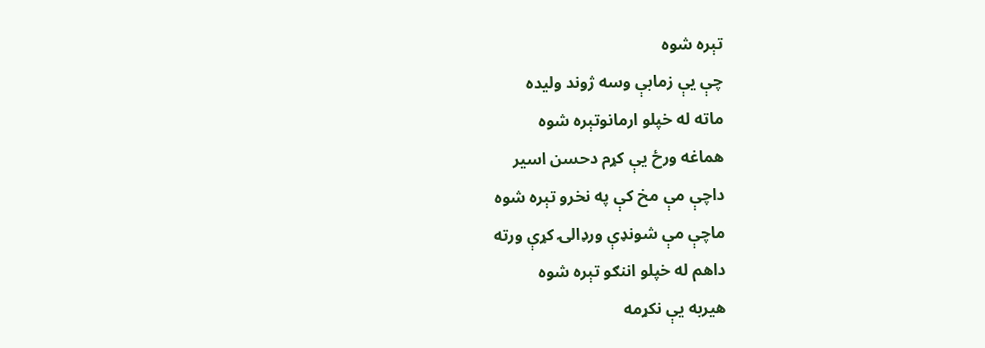تېره شوه
چې يې زمابې وسه ژوند وليده
ماته له خپلو ارمانوتېره شوه
هماغه ورځ يې كړم دحسن اسير
داچې مې مخ كې په نخرو تېره شوه
ماچې مې شونډې ورډالۍ كړې ورته
داهم له خپلو اننګو تېره شوه
هيربه يې نكړمه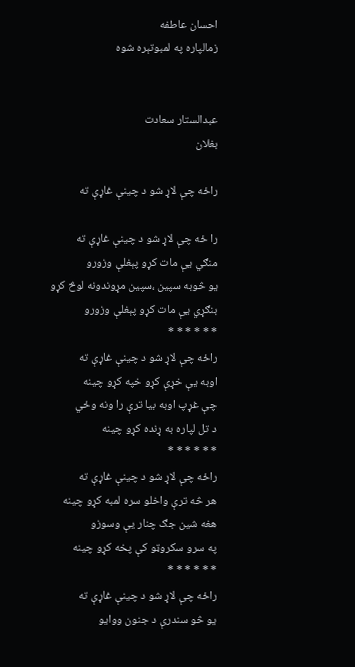احسان عاطفه
زمالپاره په لمبوتېره شوه


عبدالستار سعادت
بغلان

راځه چې لاړ شو د چينې غاړې ته

را ځه چې لاړ شو د چينې غاړې ته
منګي يې مات كړو پېغلې وزورو
يو څوبه سپين ،سپين مړوندونه لوڅ كړو
بنګړي يې مات كړو پېغلې وزورو
* * * * * *
راځه چې لاړ شو د چينې غاړې ته
اوبه يې خړې كړو خپه كړو چينه
چې غړپ اوبه بيا ترې را ونه وځي
د تل لپاره به ړنده كړو چينه
* * * * * *
راځه چې لاړ شو د چينې غاړې ته
هر څه ترې واخلو سره لمبه كړو چينه
هغه شين جګ چنار يې وسوزو
په سرو سكروټو كې پخه كړو چينه
* * * * * *
راځه چې لاړ شو د چينې غاړې ته
يو څو سندرې د جنون ووايو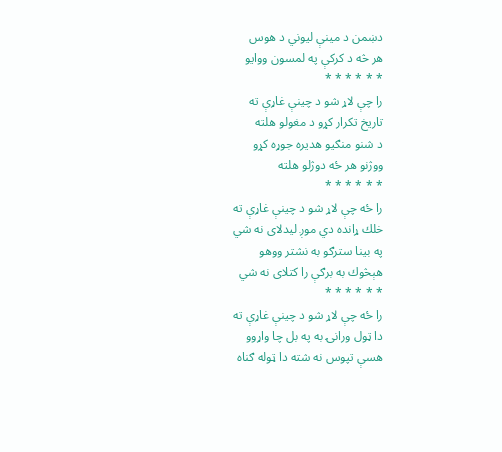دښمن د مينې ليوني د هوس
هر څه د كركې په لمسون ووايو
* * * * * *
را چې لاړ شو د چينې غاړې ته
تاريخ تكرار كړو د مغولو هلته
د شنو منګيو هديره جوړه كړو
ووژنو هر ځه دوژلو هلته
* * * * * *
را ځه چې لاړ شو د چينې غاړې ته
خلك ړانده دي موږ ليدلاى نه شي
په بينا سترګو به نشتر ووهو
هېڅوك به برګې را كتلاى نه شي
* * * * * *
را ځه چې لاړ شو د چينې غاړې ته
دا ټول ورانۍ به په بل چا واړوو
هسې تپوس نه شته دا ټوله ګناه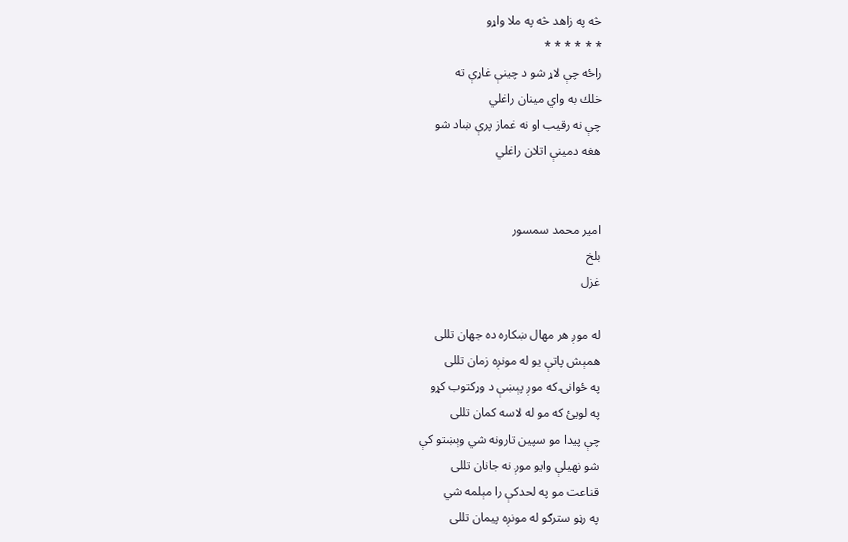څه په زاهد څه په ملا واړو
* * * * * *
راځه چې لاړ شو د چينې غاړې ته
خلك به واي مينان راغلي
چې نه رقيب او نه غماز پرې ښاد شو
هغه دمينې اتلان راغلي


امير محمد سمسور
بلخ
غزل

له موږ هر مهال ښكاره ده جهان تللى
همېش پاتې يو له مونږه زمان تللى
په ځوانۍ كه موږ پېښې د وړكتوب كړو
په لويئ كه مو له لاسه كمان تللى
چې پيدا مو سپين تارونه شي وېښتو كې
شو نهيلې وايو موږ نه جانان تللى
قناعت مو په لحدكې را مېلمه شي
په رڼو سترګو له مونږه پيمان تللى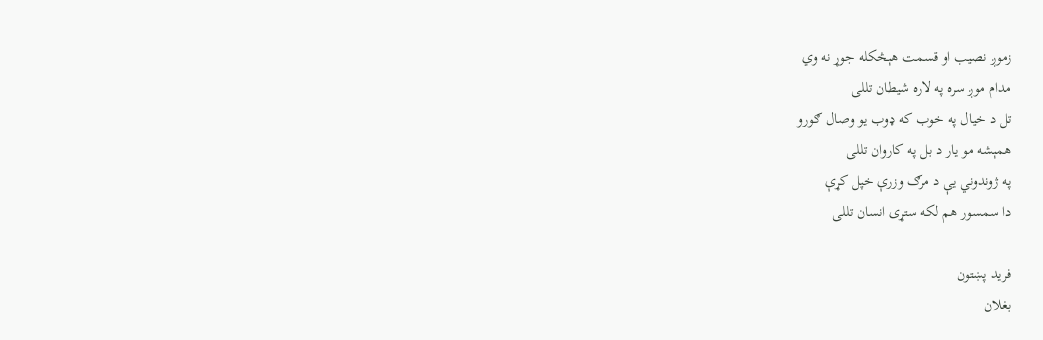زموږ نصيب او قسمت هېڅكله جوړ نه وي
مدام موږ سره په لاره شيطان تللى
تل د خيال په خوب كه ډوب يو وصال ګورو
همېشه مو يار د بل په كاروان تللى
په ژوندوني يې د مرګ وزرې خپل كړې
دا سمسور هم لكه ستړى انسان تللى

فريد پښتون
بغلان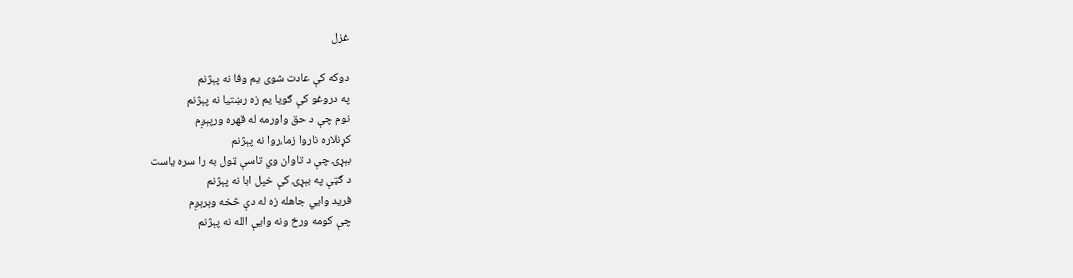غزل

دوكه كې عادت شوى يم وفا نه پېژنم
په دروغو كې ګويا يم زه رښتيا نه پېژنم
نوم چې د حق واورمه له قهره ورپېږم
كړنلاره ناروا زما،روا نه پېژنم
بېړۍ چې د تاوان وي تاسې ټول به را سره ياست
د ګټې په بېړۍ كې خپل ابا نه پېژنم
فريد وايي جاهله زه له دې څخه وېرېږم
چې كومه ورځ ونه وايې الله نه پېژنم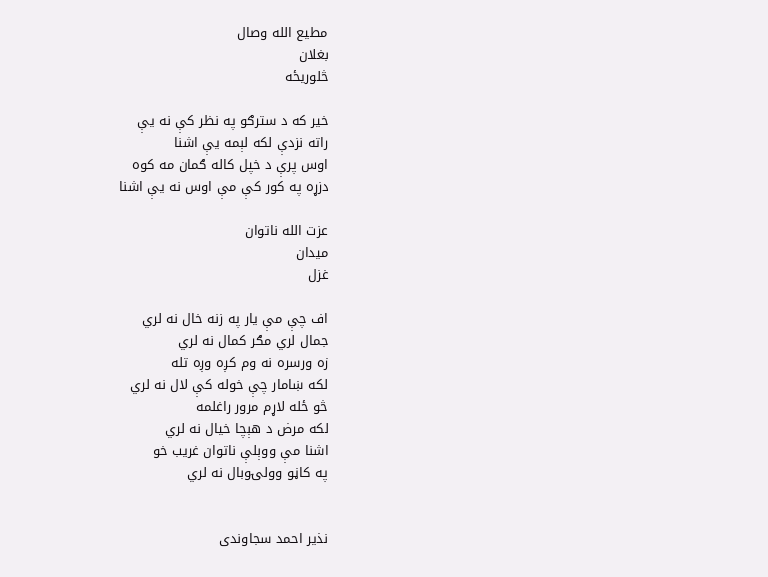مطيع الله وصال
بغلان
څلوريځه

خير كه د سترګو په نظر كې نه يې
راته نزدې لكه لېمه يې اشنا
اوس پرې د خپل كاله ګمان مه كوه
دزړه په كور كې مې اوس نه يې اشنا

عزت الله ناتوان
ميدان
غزل

اف چې مې يار په زنه خال نه لري
جمال لري مګر كمال نه لري
زه ورسره نه وم كږه وږه تله
لكه ښامار چې خوله كې لال نه لري
څو ځله لاړم مرور راغلمه
لكه مرض د هېچا خيال نه لري
اشنا مې ووېلې ناتوان غريب خو
په كاڼو وولۍوبال نه لري


نذير احمد سجاوندى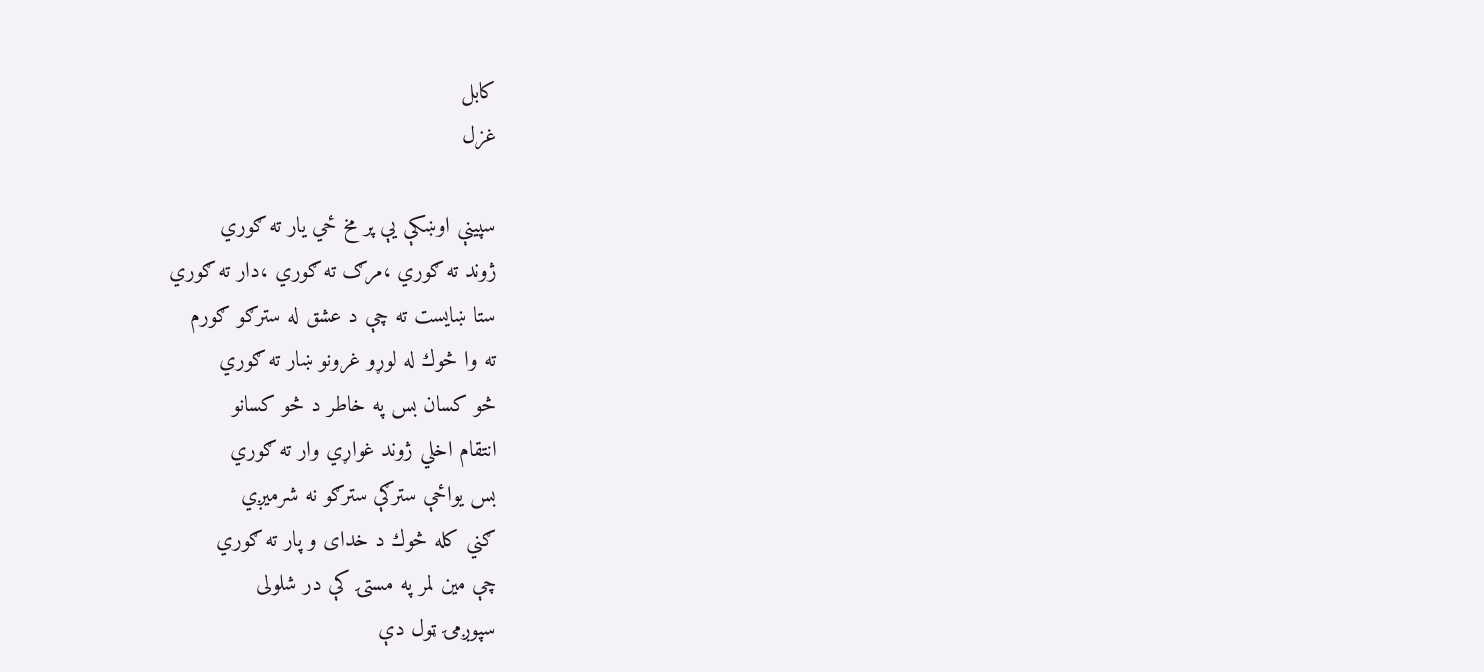كابل
غزل

سپينې اوښكې يې پر مخ ځي يار ته ګوري
ژوند ته ګوري ،مرګ ته ګوري ،دار ته ګوري
ستا ښايست ته چې د عشق له سترګو ګورم
ته وا څوك له لوړو غرونو ښار ته ګوري
څو كسان بس په خاطر د څو كسانو
انتقام اخلي ژوند غواړي وار ته ګوري
بس يواځې سترګې سترګو نه شرميږي
ګني كله څوك د خداى و پار ته ګوري
چې مين لمر په مستۍ كې در شلولى
سپوږمۍ ټول دې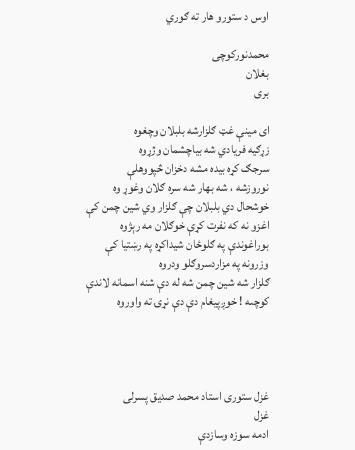اوس د ستورو هار ته ګوري

محمدنوركوچى
بغلان
برى

اى مينې غټ ګلزارشه بلبلان وچغوه
زړګيه فريادي شه بياچشمان وژړوه
سرجګ كړه بيده مشه دخزان څپووهلې
نوروزشه ، شه بهار شه سره ګلان وغوړ وه
خوشحال دي بلبلان چې ګلزار وي شين چمن كې
اغزو نه كه نفرت كړې خوګلان مه رېژوه
بوراغوندې په ګلوځان شيداكړه په رښتيا كې
وزرونه په مزاردسروګلو ودروه
ګلزار شه شين چمن شه له دې شنه اسمانه لاندې
كوچىه ! خوږپيغام دې دې نړۍ ته واوروه




غزل ستورى استاد محمد صديق پسرلى
غزل
ادمه سوزه وسازدې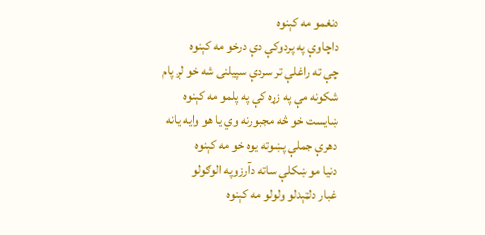دنغمو مه كېنوه
داچاوې په پردوكې دې درخو مه كېنوه
چې ته راغلې تر سردې سپيلنى شه خو لږ پام
شكونه مې په زړه كې په پلمو مه كېنوه
ښايست خو څه مجبورنه وي يا هو وايه يانه
دهرې جملې پښوته يوه خو مه كېنوه
دنيا مو ښكلې ساته دآرزوپه الوګولو
غبار دلټېدلو ولولو مه كېنوه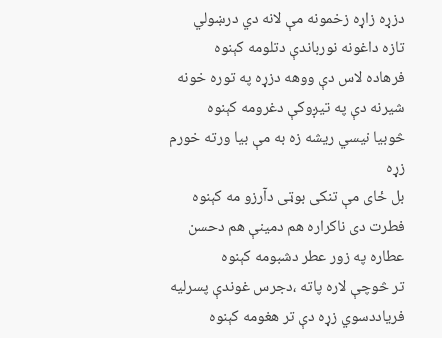دزړه زاړه زخمونه مې لانه دي درښولي
تازه داغونه نورباندې دتلومه كېنوه
فرهاده لاس دې ووهه دزړه په توره خونه
شيرنه دې په تيږوكې دغرومه كېنوه
څوبيا نيسي ريشه زه به مې بيا ورته خورم زړه
بل ځاى مې تنكى بوټى دآرزو مه كېنوه
فطرت دى ناكراره هم دمينې هم دحسن
عطاره په زور عطر دشبومه كېنوه
تر څوچې لاره پاته ،دجرس غوندې پسرليه
فرياددسوي زړه دې تر هغومه كېنوه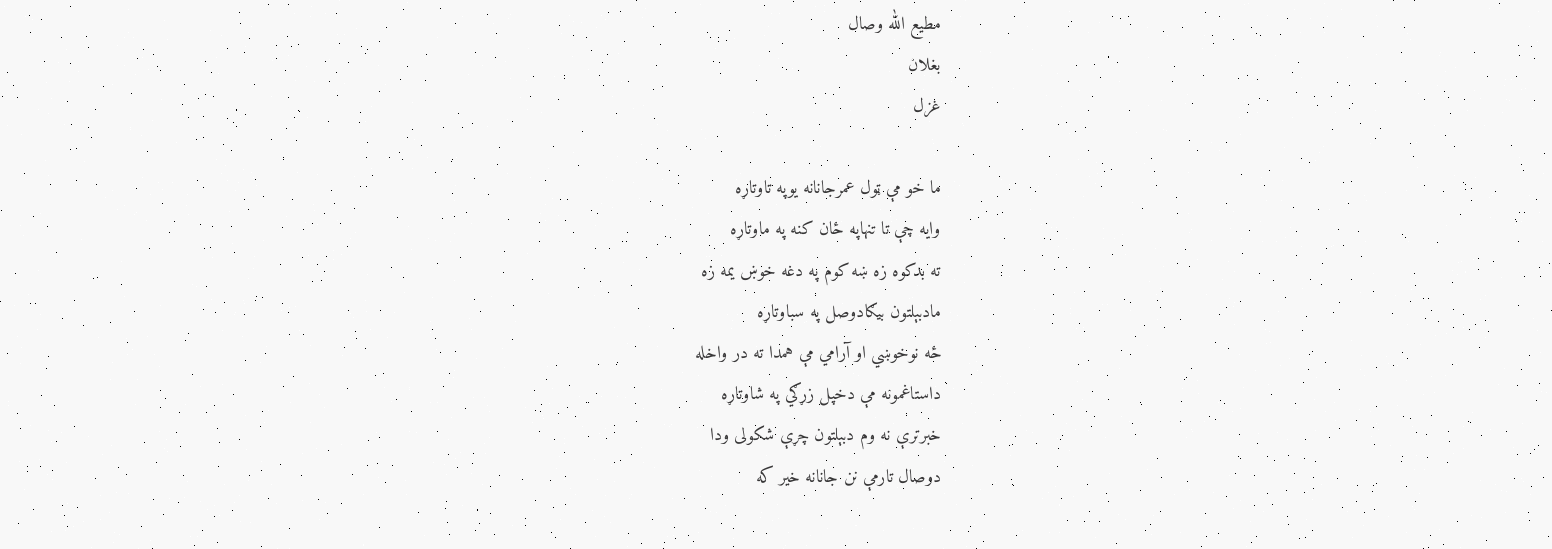مطيع الله وصال
بغلان
غزل

ما خو مې ټول عمرجانانه يوپه تاوتاړه
وايه چې تا تنهاپه ځان كنه په ماوتاړه
ته بدكوه زه ښه كوم په دغه خوښ يمه زه
مادبېلتون بيګادوصل په سباوتاړه
ځه نوخوښي او آرامي مې همدا ته در واخله
داستاغمونه مې دخپل زړګي په شاوتاړه
خبرترې نه وم دبېلتون چړې شكولى ودا
دوصال تارمې نن جانانه خير كه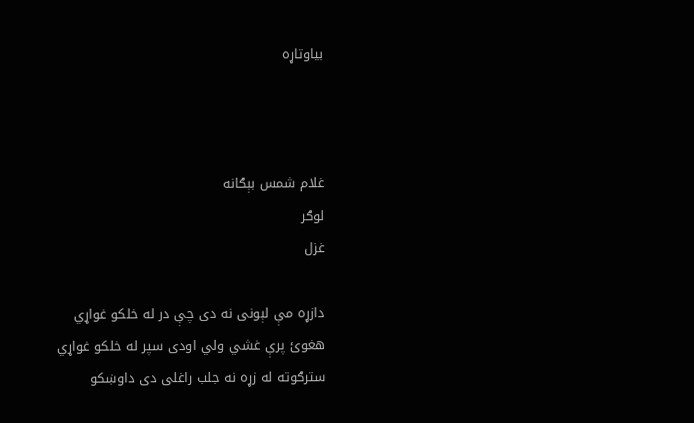بياوتاړه



غلام شمس بېګانه
لوګر
غزل

دازړه مې لېونى نه دى چې در له خلكو غواړي
هغوئ پرې غشي ولي اودى سپر له خلكو غواړي
سترګوته له زړه نه جلب راغلى دى داوښكو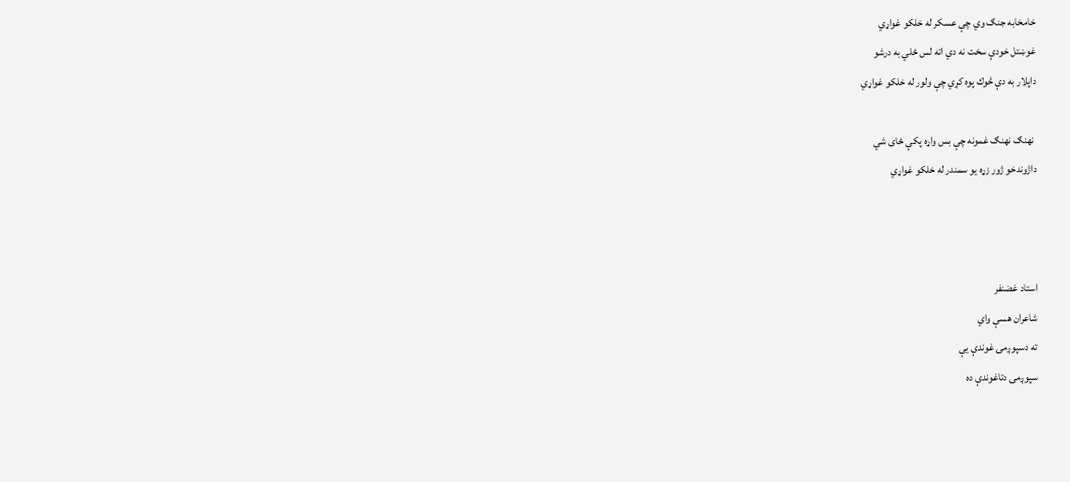خامخابه جنګ وي چې عسكر له خلكو غواړي
غوښتل خودې سخت نه دي اته لس ځلي به درشو
داپلار به دې څوك پوه كړي چې ولور له خلكو غواړي

 نهنګ نهنګ غمونه چې بس واړه پكې ځاى شي
داژوندخو ژور زړه يو سمندر له خلكو غواړي



استاد غضنفر
شاعران هسې واي
ته دسپوږمۍ غوندې يې
سپوږمۍ دتاغوندې ده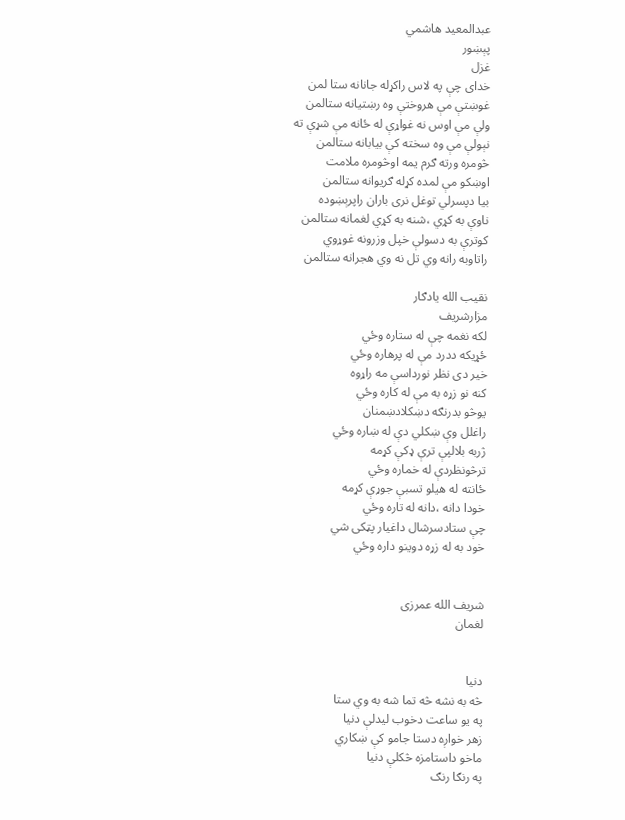عبدالمعيد هاشمي
پېښور
غزل
خداى چې په لاس راكړله جانانه ستا لمن
غوښتې مې هروختې وه رښتيانه ستالمن
ولې مې اوس نه غواړې له ځانه مې شړې ته
نېولې مې وه سخته كې بيابانه ستالمن
څومره ورته ګرم يمه اوڅومره ملامت
اوښكو مې لمده كړله ګريوانه ستالمن
بيا دپسرلي توغل نرى باران راپرېښوده
ناوې به كړي ،شنه به كړي لغمانه ستالمن
كوترې به دسولې خپل وزرونه غوړوي
راتاوبه رانه وي تل نه وي هجرانه ستالمن

نقيب الله يادګار
مزارشريف
لكه نغمه چې له ستاره وځي
ځړيكه ددرد مې له پرهاره وځي
خير دى نظر نورداسې مه راړوه
كنه نو زړه به مې له كاره وځي
يوڅو بدرنګه دښكلادښمنان
راغلل وې ښكلي دې له ښاره وځي
ژربه بلالپې ترې ډكې كړمه
ترڅونظردې له خماره وځي
ځانته له هيلو تسبې جوړې كړمه
خودا دانه ،دانه له تاره وځي
چې ستادسرشال داغيار پټكى شي
خود به له زړه دوينو داره وځي


شريف الله عمرزى
لغمان


دنيا
څه به نشه څه تما شه به وي ستا
په يو ساعت دخوب ليدلې دنيا
زهر خواږه دستا جامو كې ښكاري
ماخو داستامزه څكلې دنيا
په رنګا رنګ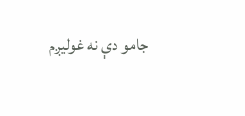جامو دې نه غوليږم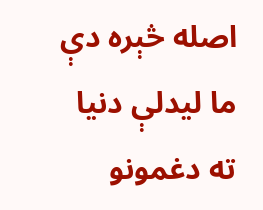اصله څېره دې ما ليدلې دنيا
ته دغمونو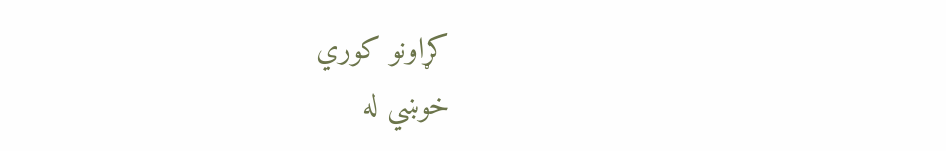كړاونو كوري
خوښي له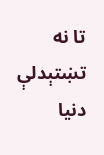تا نه تښتېدلې دنيا